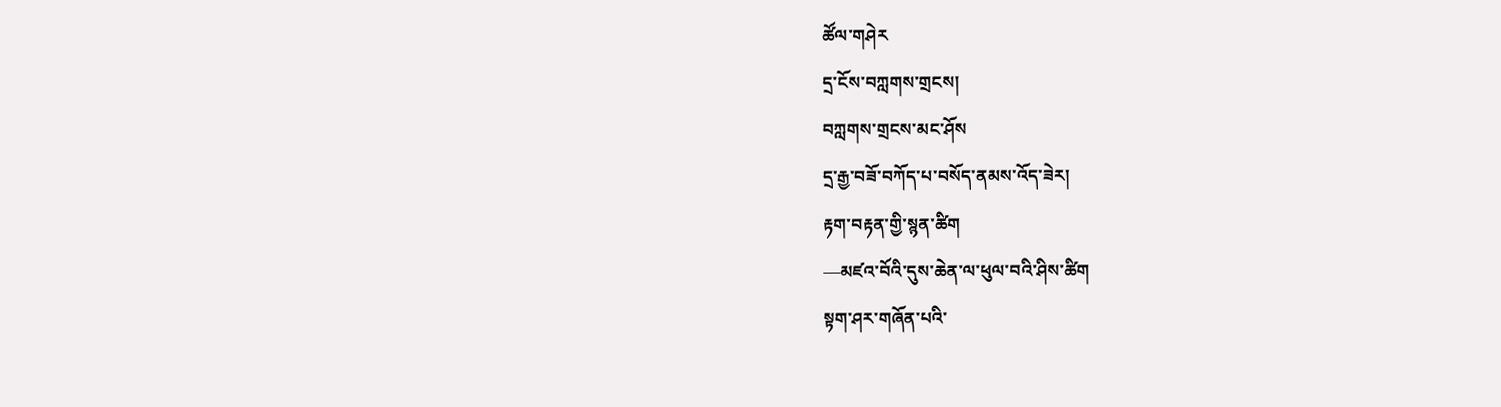ཚོལ་གཤེར
དྲ་ངོས་བཀླགས་གྲངས།
བཀླགས་གྲངས་མང་ཤོས
དྲ་རྒྱ་བཟོ་བཀོད་པ་བསོད་ནམས་འོད་ཟེར།
རྟག་བརྟན་གྱི་སྙན་ཚིག
—མཛའ་བོའི་དུས་ཆེན་ལ་ཕུལ་བའི་ཤིས་ཚིག
སྟག་ཤར་གཞོན་པའི་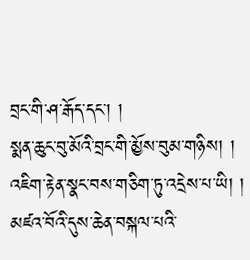བྲང་གི་ཤ་རྒོད་དང་། །
སྨན་ཆུང་བུ་མོའི་བྲང་གི་མྱོས་བུམ་གཉིས། །
འཇིག་རྟེན་སྣང་བས་གཅིག་ཏུ་འདྲེས་པ་ཡི། །
མཛའ་བོའི་དུས་ཆེན་བསྐལ་པའི་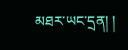མཐར་ཡང་དྲན། །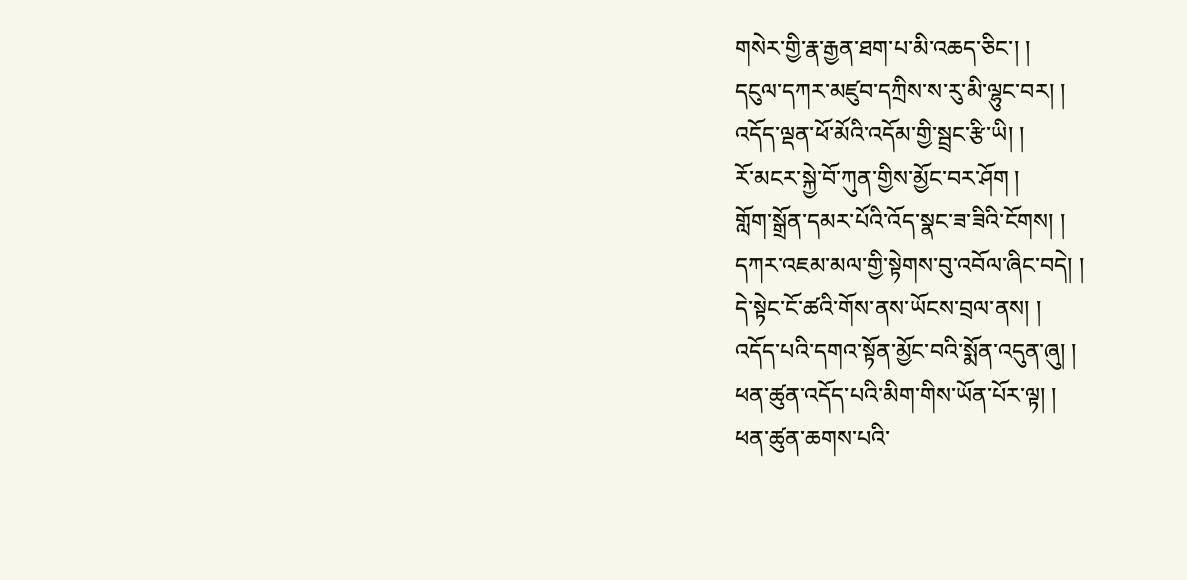གསེར་གྱི་རྣ་རྒྱན་ཐག་པ་མི་འཆད་ཅིང་། །
དངུལ་དཀར་མཛུབ་དཀྲིས་ས་རུ་མི་ལྷུང་བར། །
འདོད་ལྡན་ཕོ་མོའི་འདོམ་གྱི་སྦྲང་རྩི་ཡི། །
རོ་མངར་སྐྱེ་བོ་ཀུན་གྱིས་མྱོང་བར་ཤོག །
གློག་སྒྲོན་དམར་པོའི་འོད་སྣང་ཟ་ཟིའི་ངོགས། །
དཀར་འཇམ་མལ་གྱི་སྟེགས་བུ་འབོལ་ཞིང་བདེ། །
དེ་སྟེང་ངོ་ཚའི་གོས་ནས་ཡོངས་བྲལ་ནས། །
འདོད་པའི་དགའ་སྟོན་མྱོང་བའི་སྨོན་འདུན་ཞུ། །
ཕན་ཚུན་འདོད་པའི་མིག་གིས་ཡོན་པོར་ལྟ། །
ཕན་ཚུན་ཆགས་པའི་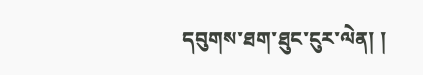དབུགས་ཐག་ཐུང་ངུར་ལེན། །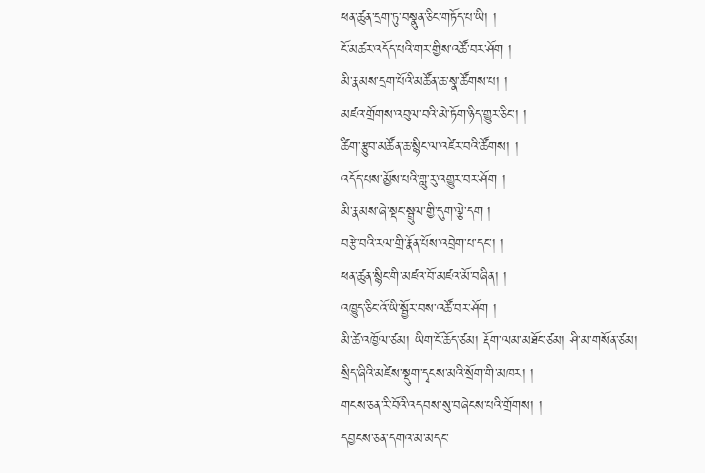ཕན་ཚུན་དྲག་ཏུ་བསྣུན་ཅིང་གཏོད་པ་ཡི། །
ངོ་མཚར་འདོད་པའི་གར་གྱིས་འཚོ་བར་ཤོག །
མི་རྣམས་དྲག་པོའི་མཚོན་ཆ་སྣ་ཚོགས་པ། །
མཛའ་གྲོགས་འབུལ་བའི་མེ་ཏོག་ཉིད་གྱུར་ཅིང་། །
ཚིག་རྩུབ་མཚོན་ཆ་སྙིང་ལ་འཛེར་བའི་ཚོགས། །
འདོད་པས་མྱོས་པའི་གླུ་རུ་འགྱུར་བར་ཤོག །
མི་རྣམས་ཞེ་སྡང་སྦྲུལ་གྱི་དུག་ལྕེ་དག །
བརྩེ་བའི་རལ་གྲི་རྣོན་པོས་འབྲེག་པ་དང་། །
ཕན་ཚུན་སྙིང་གི་མཛའ་བོ་མཛའ་མོ་བཞིན། །
འཁྱུད་ཅིང་འོ་ཡི་སྦྱོར་བས་འཚོ་བར་ཤོག །
མི་ཚེ་འཁྱོལ་ཙམ། ཡིག་ངོ་ཆོད་ཙམ། རྡོག་ལམ་མཐོང་ཙམ། ཤི་མ་གསོན་ཙམ།
སྲིད་ཞིའི་མཛེས་སྡུག་དྭངས་མའི་སྲོག་གི་མཁར། །
གངས་ཅན་རི་བོའི་འདབས་སུ་བཞེངས་པའི་གྲོགས། །
དབྱངས་ཅན་དགའ་མ་མདང་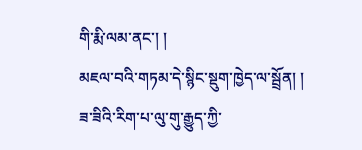གི་རྨི་ལམ་ནང་། །
མཇལ་བའི་གཏམ་དེ་སྙིང་སྡུག་ཁྱེད་ལ་སྦྲོན། །
ཟ་ཟིའི་རིག་པ་ལུ་གུ་རྒྱུད་ཀྱི་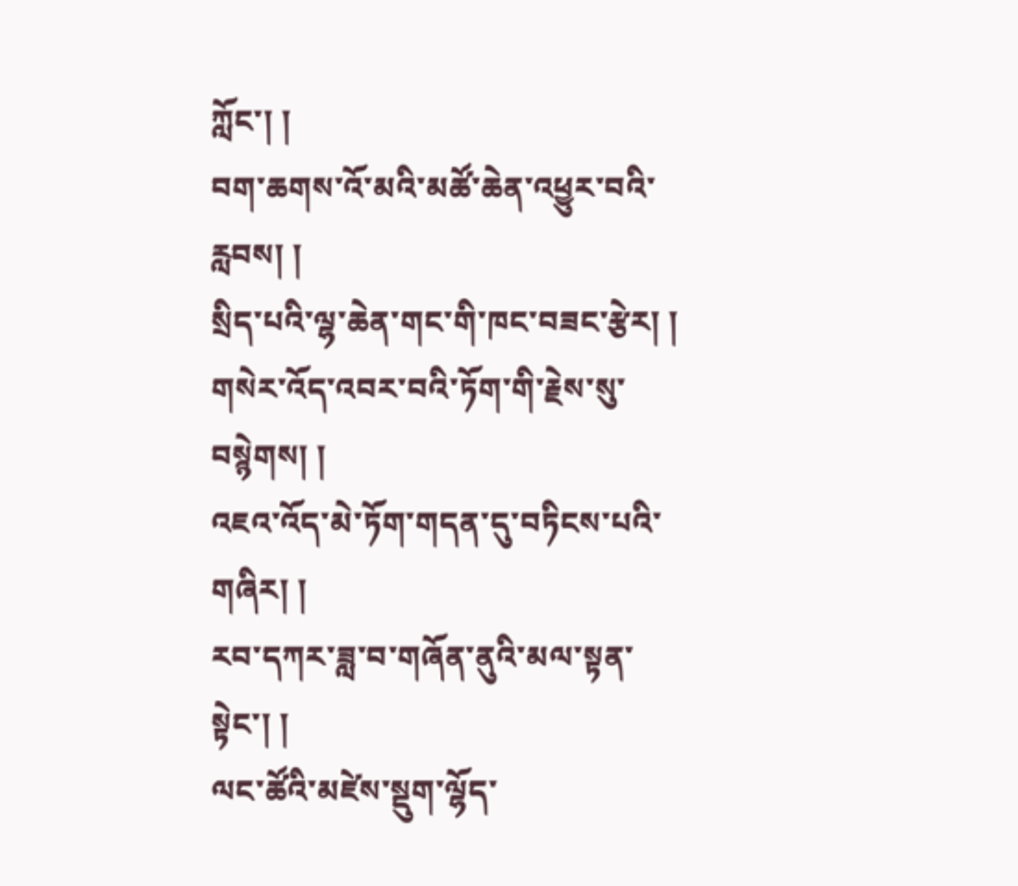ཀློང་། །
བག་ཆགས་འོ་མའི་མཚོ་ཆེན་འཕྱུར་བའི་རླབས། །
སྲིད་པའི་ལྷ་ཆེན་གང་གི་ཁང་བཟང་རྩེར། །
གསེར་འོད་འབར་བའི་ཏོག་གི་རྗེས་སུ་བསྙེགས། །
འཇའ་འོད་མེ་ཏོག་གདན་དུ་བཏིངས་པའི་གཞིར། །
རབ་དཀར་ཟླ་བ་གཞོན་ནུའི་མལ་སྟན་སྟེང་། །
ལང་ཚོའི་མཛེས་སྡུག་ལྷོད་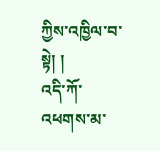ཀྱིས་འཁྱིལ་བ་སྟེ། །
འདི་ཀོ་འཕགས་མ་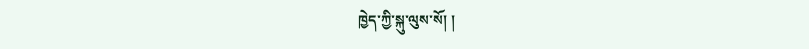ཁྱེད་ཀྱི་སྐུ་ལུས་སོ། །